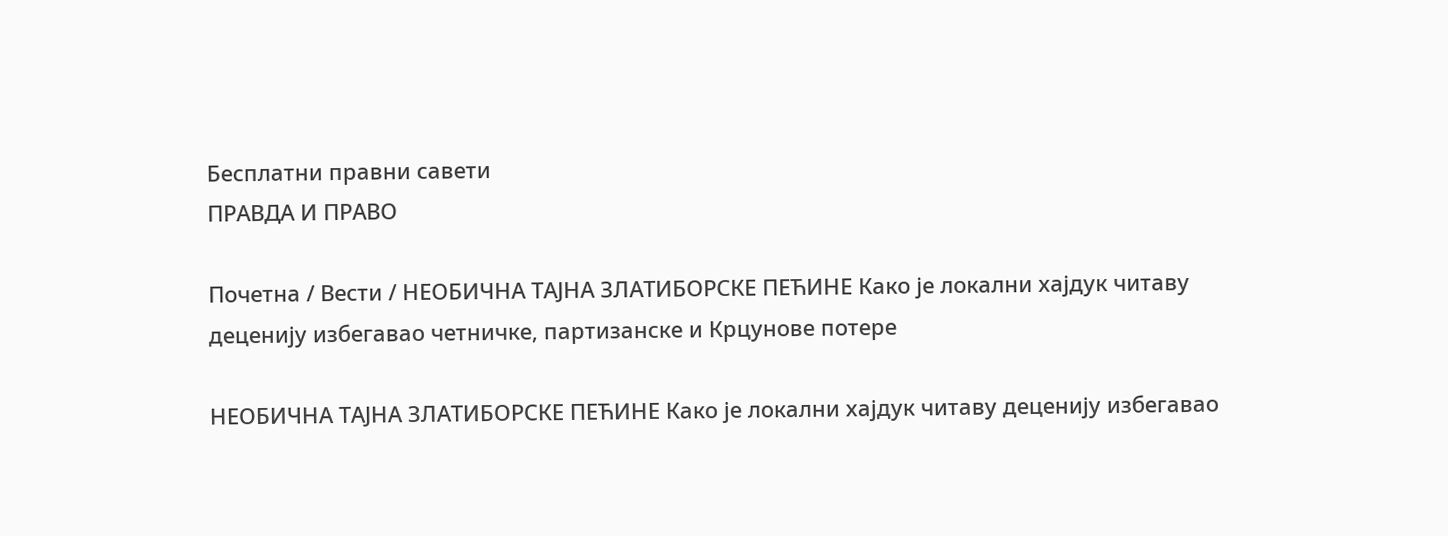Бесплатни правни савети
ПРАВДА И ПРАВО

Почетна / Вести / НЕОБИЧНА ТАЈНА ЗЛАТИБОРСКЕ ПЕЋИНЕ Како је локални хајдук читаву деценију избегавао четничке, партизанске и Крцунове потере

НЕОБИЧНА ТАЈНА ЗЛАТИБОРСКЕ ПЕЋИНЕ Како је локални хајдук читаву деценију избегавао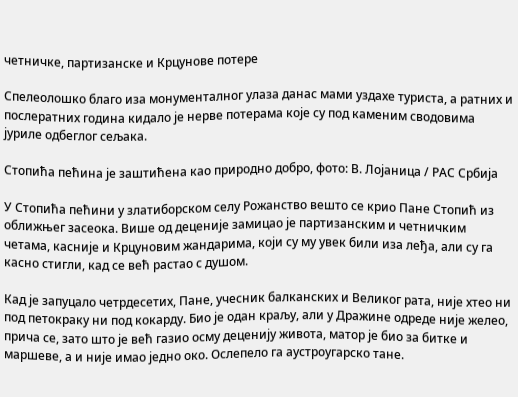четничке, партизанске и Крцунове потере

Спелеолошко благо иза монументалног улаза данас мами уздахе туриста, а ратних и послератних година кидало је нерве потерама које су под каменим сводовима јуриле одбеглог сељака.

Стопића пећина је заштићена као природно добро, фото: В. Лојаница / РАС Србија

У Стопића пећини у златиборском селу Рожанство вешто се крио Пане Стопић из оближњег засеока. Више од деценије замицао је партизанским и четничким четама, касније и Крцуновим жандарима, који су му увек били иза леђа, али су га касно стигли, кад се већ растао с душом.

Кад је запуцало четрдесетих, Пане, учесник балканских и Великог рата, није хтео ни под петокраку ни под кокарду. Био је одан краљу, али у Дражине одреде није желео, прича се, зато што је већ газио осму деценију живота, матор је био за битке и маршеве, а и није имао једно око. Ослепело га аустроугарско тане.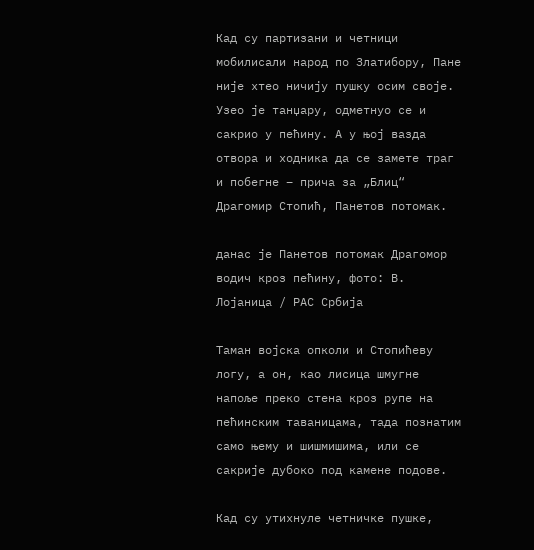Кад су партизани и четници мобилисали народ по Златибору, Пане није хтео ничију пушку осим своје. Узео је танџару, одметнуо се и сакрио у пећину. А у њој вазда отвора и ходника да се замете траг и побегне – прича за „Блиц“ Драгомир Стопић, Панетов потомак.

данас је Панетов потомак Драгомор водич кроз пећину, фото: В. Лојаница / РАС Србија

Таман војска опколи и Стопићеву логу, а он, као лисица шмугне напоље преко стена кроз рупе на пећинским таваницама, тада познатим само њему и шишмишима, или се сакрије дубоко под камене подове.

Кад су утихнуле четничке пушке,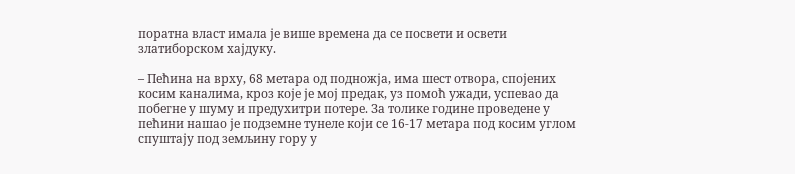поратна власт имала је више времена да се посвети и освети златиборском хајдуку.

– Пећина на врху, 68 метара од подножја, има шест отвора, спојених косим каналима, кроз које је мој предак, уз помоћ ужади, успевао да побегне у шуму и предухитри потере. За толике године проведене у пећини нашао је подземне тунеле који се 16-17 метара под косим углом спуштају под земљину гору у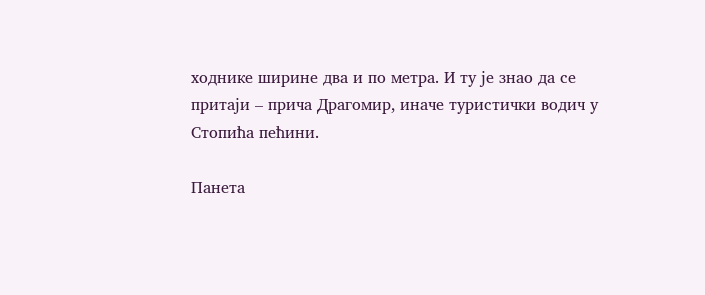ходнике ширине два и по метра. И ту је знао да се притаји – прича Драгомир, иначе туристички водич у Стопића пећини.

Панета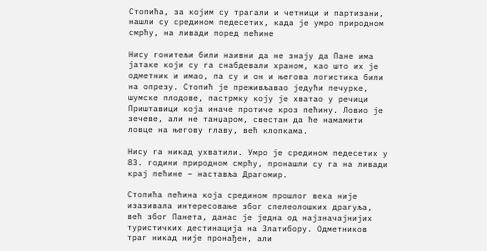Стопића, за којим су трагали и четници и партизани, нашли су средином педесетих, када је умро природном смрћу, на ливади поред пећине

Нису гонитељи били наивни да не знају да Пане има јатаке који су га снабдевали храном, као што их је одметник и имао, па су и он и његова логистика били на опрезу. Стопић је преживљавао једући печурке, шумске плодове, пастрмку коју је хватао у речици Приштавици која иначе протиче кроз пећину. Ловио је зечеве, али не танџаром, свестан да ће намамити ловце на његову главу, већ клопкама.

Нису га никад ухватили. Умро је средином педесетих у 83. години природном смрћу, пронашли су га на ливади крај пећине – наставља Драгомир.

Стопића пећина која средином прошлог века није изазивала интересовање због спелеолошких драгуља, већ због Панета, данас је једна од најзначајнијих туристичких дестинација на Златибору. Одметников траг никад није пронађен, али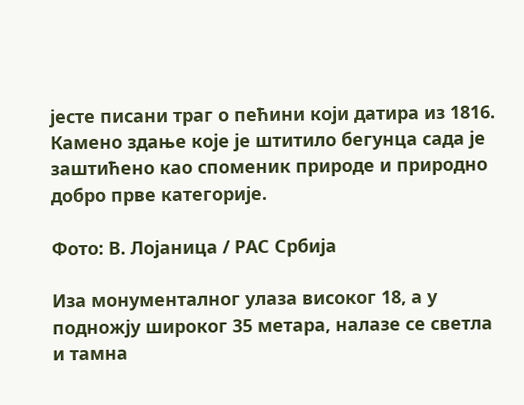јесте писани траг о пећини који датира из 1816. Камено здање које је штитило бегунца сада је заштићено као споменик природе и природно добро прве категорије.

Фото: В. Лојаница / РАС Србија

Иза монументалног улаза високог 18, а у подножју широког 35 метара, налазе се светла и тамна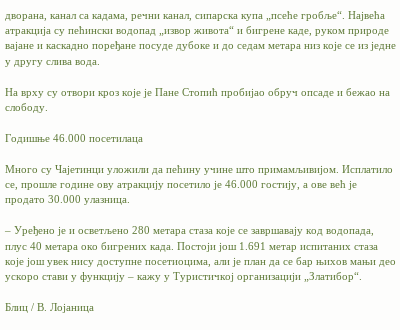дворана, канал са кадама, речни канал, сипарска купа „псеће гробље“. Највећа атракција су пећински водопад „извор живота“ и бигрене каде, руком природе вајане и каскадно поређане посуде дубоке и до седам метара низ које се из једне у другу слива вода.

На врху су отвори кроз које је Пане Стопић пробијао обруч опсаде и бежао на слободу.

Годишње 46.000 посетилаца

Много су Чајетинци уложили да пећину учине што примамљивијом. Исплатило се, прошле године ову атракцију посетило је 46.000 гостију, а ове већ је продато 30.000 улазница.

– Уређено је и осветљено 280 метара стаза које се завршавају код водопада, плус 40 метара око бигрених када. Постоји још 1.691 метар испитаних стаза које још увек нису доступне посетиоцима, али је план да се бар њихов мањи део ускоро стави у функцију – кажу у Туристичкој организацији „Златибор“.

Блиц / В. Лојаница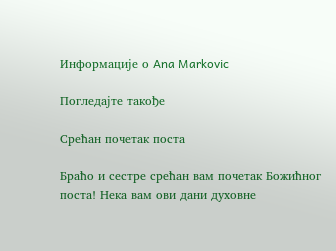Информације о Ana Markovic

Погледајте такође

Срећан почетак поста

Браћо и сестре срећан вам почетак Божићног поста! Нека вам ови дани духовне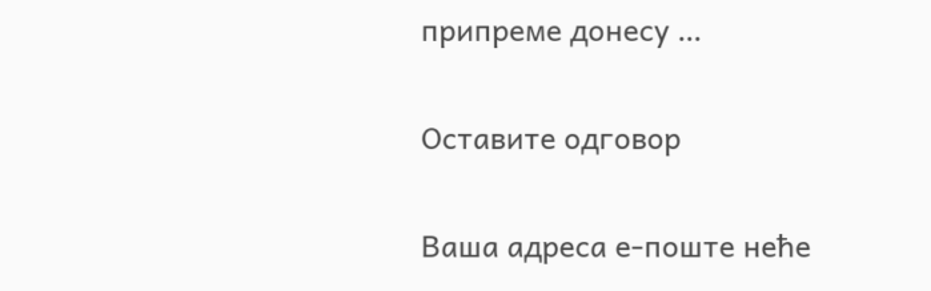припреме донесу …

Оставите одговор

Ваша адреса е-поште неће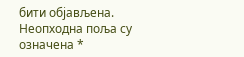бити објављена. Неопходна поља су означена *